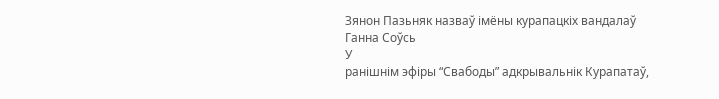Зянон Пазьняк назваў імёны курапацкіх вандалаў
Ганна Соўсь
У
ранішнім эфіры “Свабоды” адкрывальнік Курапатаў,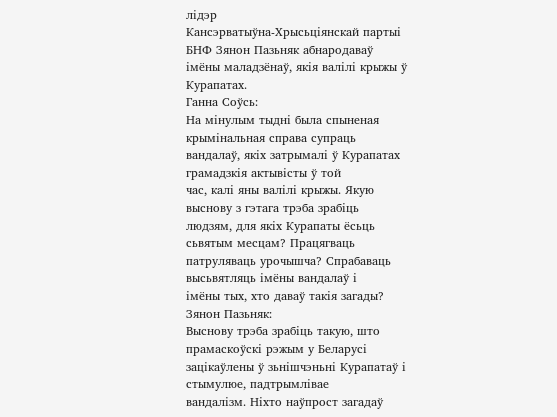лідэр
Кансэрватыўна-Хрысьціянскай партыі БНФ Зянон Пазьняк абнародаваў
імёны маладзёнаў, якія валілі крыжы ў Курапатах.
Ганна Соўсь:
На мінулым тыдні была спыненая крымінальная справа супраць
вандалаў, якіх затрымалі ў Курапатах грамадзкія актывісты ў той
час, калі яны валілі крыжы. Якую выснову з гэтага трэба зрабіць
людзям, для якіх Курапаты ёсьць сьвятым месцам? Працягваць
патруляваць урочышча? Спрабаваць высьвятляць імёны вандалаў і
імёны тых, хто даваў такія загады?
Зянон Пазьняк:
Выснову трэба зрабіць такую, што прамаскоўскі рэжым у Беларусі
зацікаўлены ў зьнішчэньні Курапатаў і стымулюе, падтрымлівае
вандалізм. Ніхто наўпрост загадаў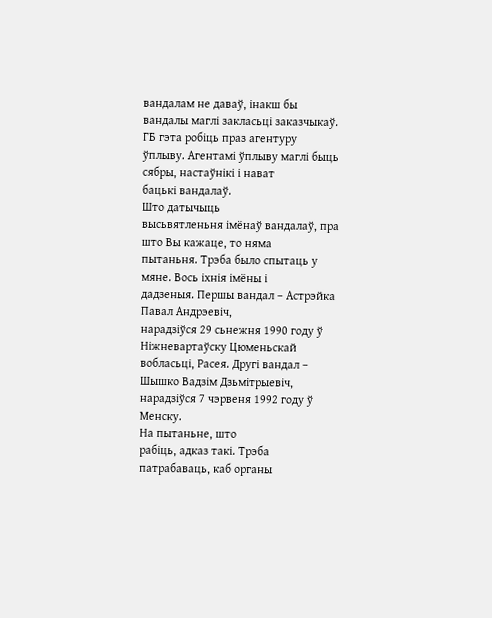вандалам не даваў, інакш бы
вандалы маглі закласьці заказчыкаў. ГБ гэта робіць праз агентуру
ўплыву. Агентамі ўплыву маглі быць сябры, настаўнікі і нават
бацькі вандалаў.
Што датычыць
высьвятленьня імёнаў вандалаў, пра што Вы кажаце, то няма
пытаньня. Трэба было спытаць у мяне. Вось іхнія імёны і
дадзеныя. Першы вандал – Астрэйка Павал Андрэевіч,
нарадзіўся 29 сьнежня 1990 году ў Ніжневартаўску Цюменьскай
вобласьці, Расея. Другі вандал – Шышко Вадзім Дзьмітрыевіч,
нарадзіўся 7 чэрвеня 1992 году ў Менску.
На пытаньне, што
рабіць, адказ такі. Трэба патрабаваць, каб органы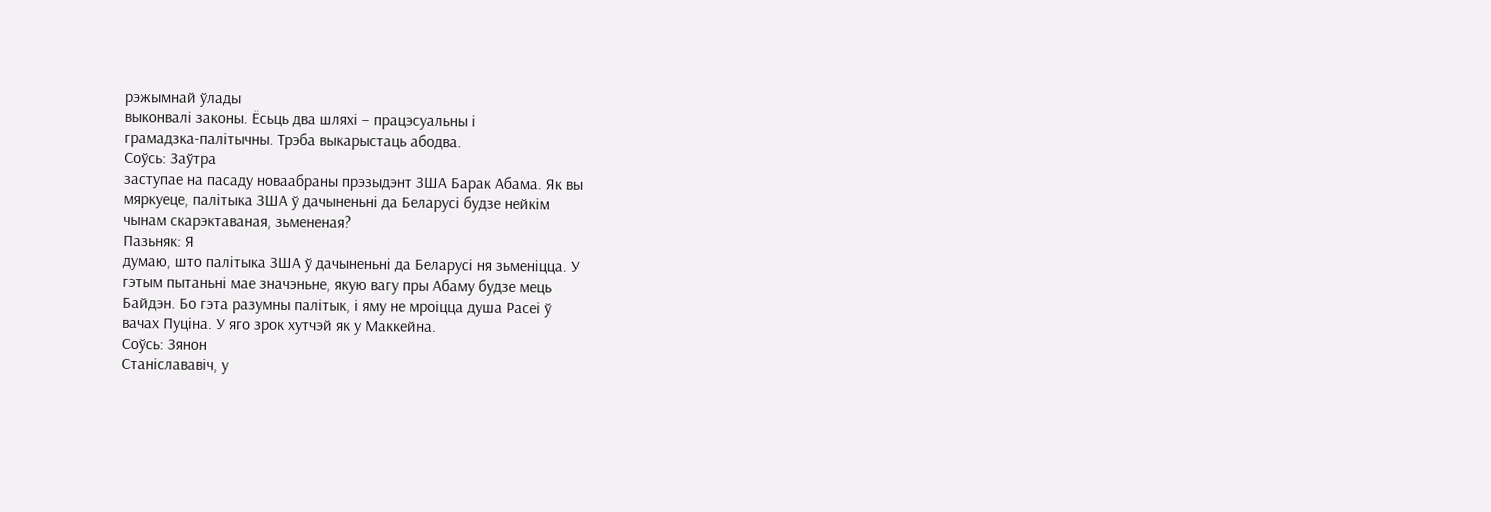рэжымнай ўлады
выконвалі законы. Ёсьць два шляхі – працэсуальны і
грамадзка-палітычны. Трэба выкарыстаць абодва.
Соўсь: Заўтра
заступае на пасаду новаабраны прэзыдэнт ЗША Барак Абама. Як вы
мяркуеце, палітыка ЗША ў дачыненьні да Беларусі будзе нейкім
чынам скарэктаваная, зьмененая?
Пазьняк: Я
думаю, што палітыка ЗША ў дачыненьні да Беларусі ня зьменіцца. У
гэтым пытаньні мае значэньне, якую вагу пры Абаму будзе мець
Байдэн. Бо гэта разумны палітык, і яму не мроіцца душа Расеі ў
вачах Пуціна. У яго зрок хутчэй як у Маккейна.
Соўсь: Зянон
Станіслававіч, у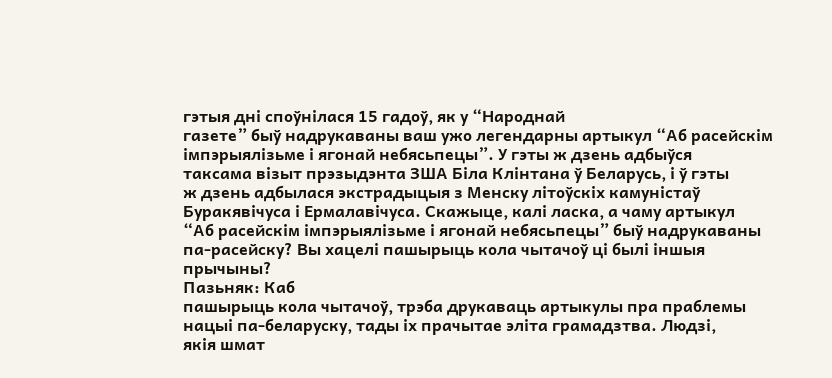гэтыя дні споўнілася 15 гадоў, як у “Народнай
газете” быў надрукаваны ваш ужо легендарны артыкул “Аб расейскім
імпэрыялізьме і ягонай небясьпецы”. У гэты ж дзень адбыўся
таксама візыт прэзыдэнта ЗША Біла Клінтана ў Беларусь, і ў гэты
ж дзень адбылася экстрадыцыя з Менску літоўскіх камуністаў
Буракявічуса і Ермалавічуса. Скажыце, калі ласка, а чаму артыкул
“Аб расейскім імпэрыялізьме і ягонай небясьпецы” быў надрукаваны
па-расейску? Вы хацелі пашырыць кола чытачоў ці былі іншыя
прычыны?
Пазьняк: Каб
пашырыць кола чытачоў, трэба друкаваць артыкулы пра праблемы
нацыі па-беларуску, тады іх прачытае эліта грамадзтва. Людзі,
якія шмат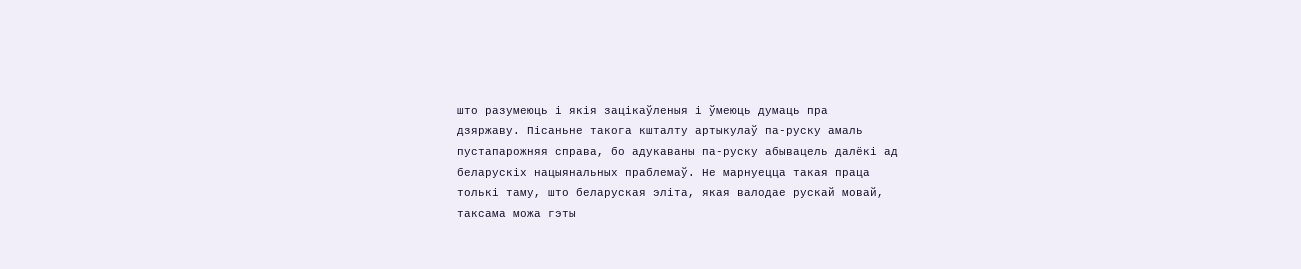што разумеюць і якія зацікаўленыя і ўмеюць думаць пра
дзяржаву. Пісаньне такога кшталту артыкулаў па-руску амаль
пустапарожняя справа, бо адукаваны па-руску абывацель далёкі ад
беларускіх нацыянальных праблемаў. Не марнуецца такая праца
толькі таму, што беларуская эліта, якая валодае рускай мовай,
таксама можа гэты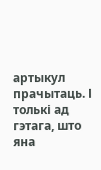артыкул прачытаць. І толькі ад гэтага, што яна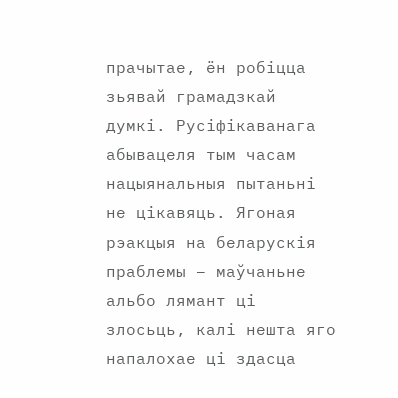прачытае, ён робіцца зьявай грамадзкай думкі. Русіфікаванага
абывацеля тым часам нацыянальныя пытаньні не цікавяць. Ягоная
рэакцыя на беларускія праблемы – маўчаньне альбо лямант ці
злосьць, калі нешта яго напалохае ці здасца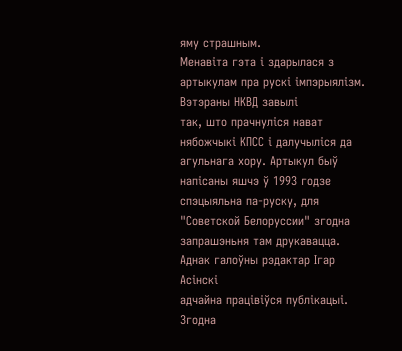яму страшным.
Менавіта гэта і здарылася з артыкулам пра рускі імпэрыялізм.
Вэтэраны НКВД завылі
так, што прачнуліся нават нябожчыкі КПСС і далучыліся да
агульнага хору. Артыкул быў напісаны яшчэ ў 1993 годзе
спэцыяльна па-руску, для "Советской Белоруссии" згодна
запрашэньня там друкавацца. Аднак галоўны рэдактар Ігар Асінскі
адчайна працівіўся публікацыі. Згодна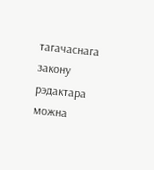тагачаснага закону
рэдактара можна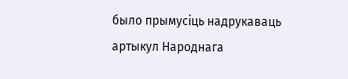было прымусіць надрукаваць артыкул Народнага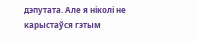дэпутата. Але я ніколі не карыстаўся гэтым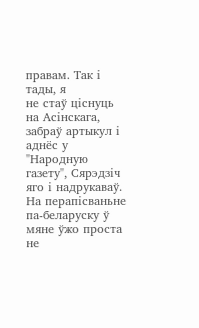правам. Так і тады, я
не стаў ціснуць на Асінскага, забраў артыкул і аднёс у "Народную
газету", Сярэдзіч яго і надрукаваў. На перапісваньне
па-беларуску ў мяне ўжо проста не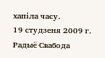хапіла часу.
19 студзеня 2009 г.
Радыё Свабода